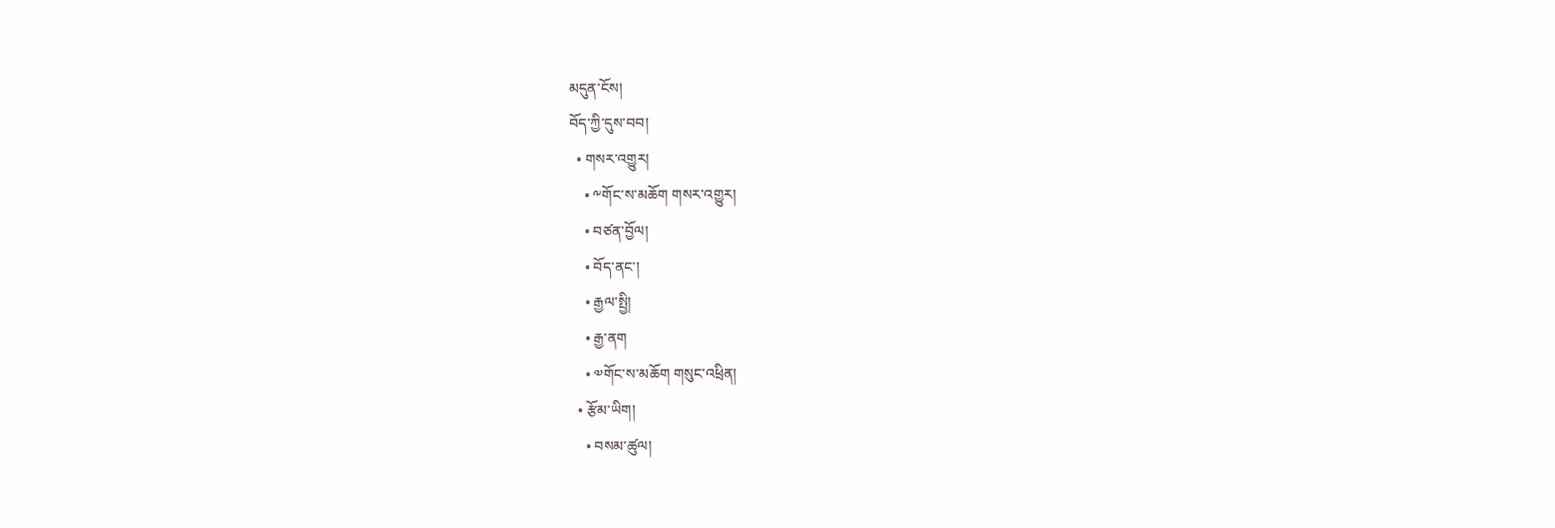མདུན་ངོས།
བོད་ཀྱི་དུས་བབ།
  • གསར་འགྱུར།
    • ༸གོང་ས་མཆོག གསར་འགྱུར།
    • བཙན་བྱོལ།
    • བོད་ནང་།
    • རྒྱལ་སྤྱི།
    • རྒྱ་ནག
    • ༧གོང་ས་མཆོག གསུང་འཕྲིན།
  • རྩོམ་ཡིག།
    • བསམ་ཚུལ།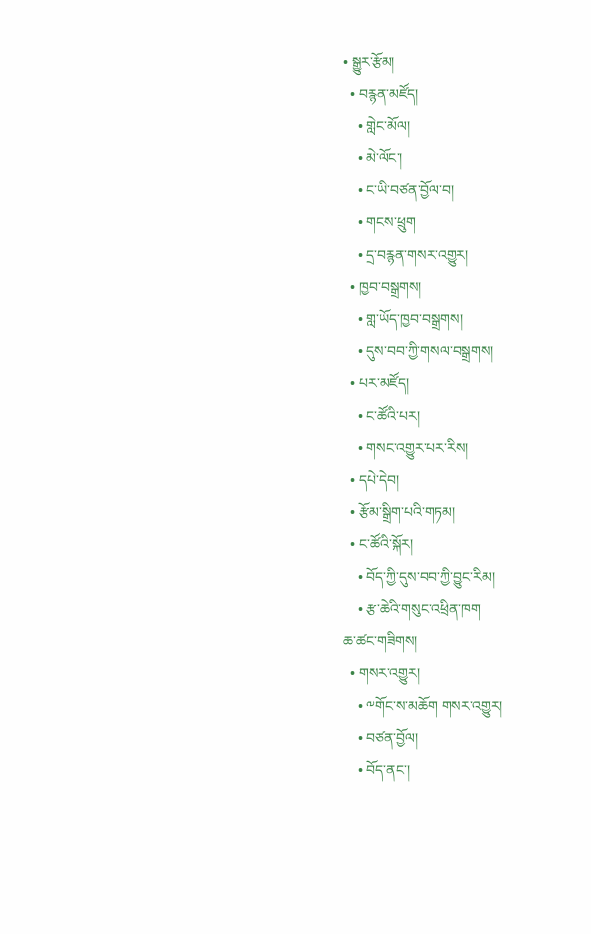• སྒྱུར་རྩོམ།
  • བརྙན་མཛོད།
    • གླེང་མོལ།
    • མེ་ལོང་།
    • ང་ཡི་བཙན་བྱོལ་བ།
    • གངས་ཕྲུག
    • དྲ་བརྙན་གསར་འགྱུར།
  • ཁྱབ་བསྒྲགས།
    • གླ་ཡོད་ཁྱབ་བསྒྲགས།
    • དུས་བབ་ཀྱི་གསལ་བསྒྲགས།
  • པར་མཛོད།
    • ང་ཚོའི་པར།
    • གསང་འགྱུར་པར་རིས།
  • དཔེ་དེབ།
  • རྩོམ་སྒྲིག་པའི་གཏམ།
  • ང་ཚོའི་སྐོར།
    • བོད་ཀྱི་དུས་བབ་ཀྱི་བྱུང་རིམ།
    • རྩ་ཆེའི་གསུང་འཕྲིན་ཁག
ཆ་ཚང་གཟིགས།
  • གསར་འགྱུར།
    • ༸གོང་ས་མཆོག གསར་འགྱུར།
    • བཙན་བྱོལ།
    • བོད་ནང་།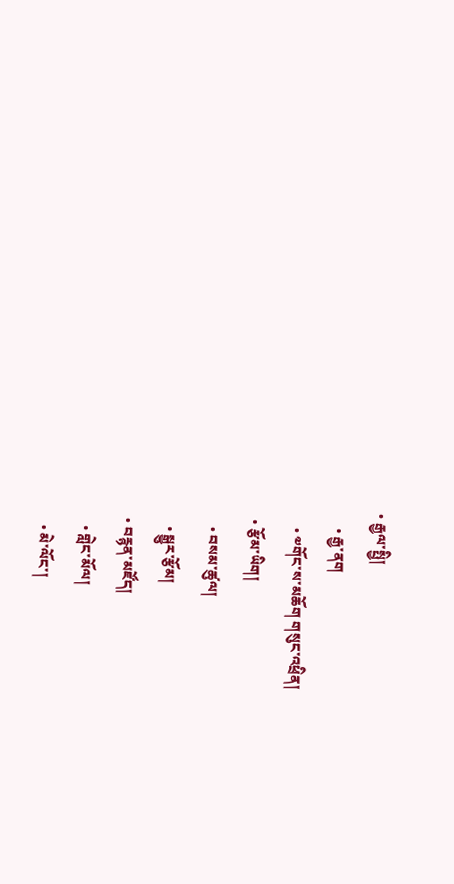• རྒྱལ་སྤྱི།
    • རྒྱ་ནག
    • ༧གོང་ས་མཆོག གསུང་འཕྲིན།
  • རྩོམ་ཡིག།
    • བསམ་ཚུལ།
    • སྒྱུར་རྩོམ།
  • བརྙན་མཛོད།
    • གླེང་མོལ།
    • མེ་ལོང་།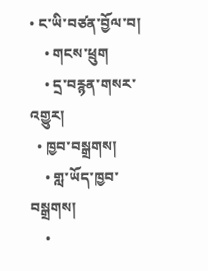• ང་ཡི་བཙན་བྱོལ་བ།
    • གངས་ཕྲུག
    • དྲ་བརྙན་གསར་འགྱུར།
  • ཁྱབ་བསྒྲགས།
    • གླ་ཡོད་ཁྱབ་བསྒྲགས།
    •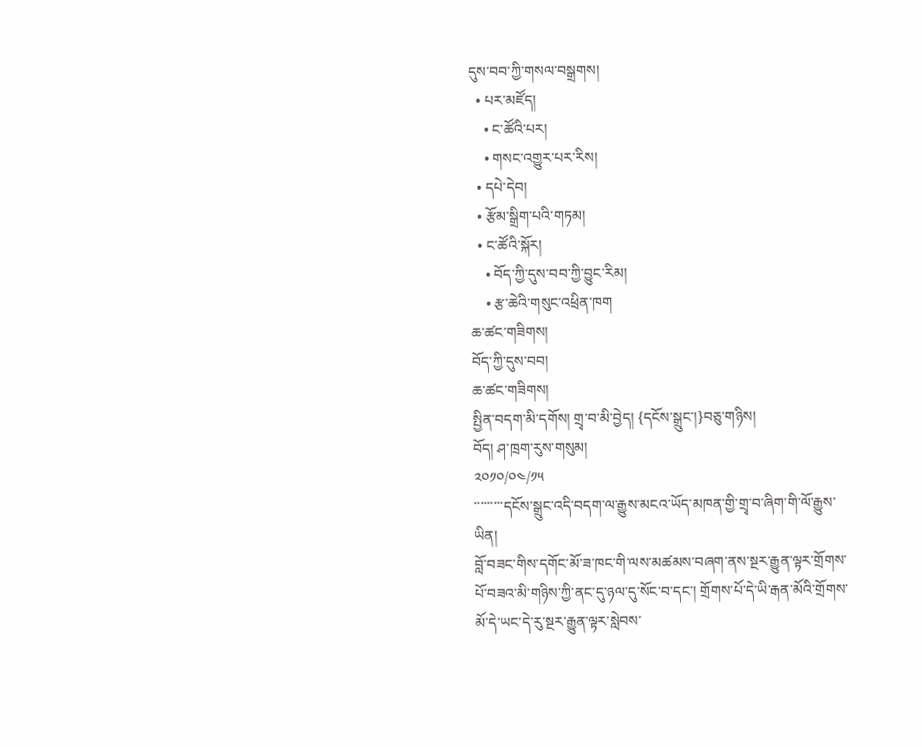དུས་བབ་ཀྱི་གསལ་བསྒྲགས།
  • པར་མཛོད།
    • ང་ཚོའི་པར།
    • གསང་འགྱུར་པར་རིས།
  • དཔེ་དེབ།
  • རྩོམ་སྒྲིག་པའི་གཏམ།
  • ང་ཚོའི་སྐོར།
    • བོད་ཀྱི་དུས་བབ་ཀྱི་བྱུང་རིམ།
    • རྩ་ཆེའི་གསུང་འཕྲིན་ཁག
ཆ་ཚང་གཟིགས།
བོད་ཀྱི་དུས་བབ།
ཆ་ཚང་གཟིགས།
སྤྱིན་བདག་མི་དགོས། གྲྭ་བ་མི་བྱེད། {དངོས་སྒྲུང་།}བཅུ་གཉིས།
བོད། ཤ་ཁྲག་རུས་གསུམ།
༢༠༡༠/༠༤/༡༥
་་་་་་་་་དངོས་སྒྲུང་འདི་བདག་ལ་རྒྱུས་མངའ་ཡོད་མཁན་གྱི་གྲྭ་བ་ཞིག་གི་ལོ་རྒྱུས་ཡིན།
བློ་བཟང་གིས་དགོང་མོ་ཟ་ཁང་གི་ལས་མཚམས་བཞག་ནས་སྔར་རྒྱུན་ལྟར་གྲོགས་པོ་བཟའ་མི་གཉིས་ཀྱི་ནང་དུ་ཉལ་དུ་སོང་བ་དང་། གྲོགས་པོ་དེ་ཡི་རྒན་མོའི་གྲོགས་མོ་དེ་ཡང་དེ་རུ་སྔར་རྒྱུན་ལྟར་སླེབས་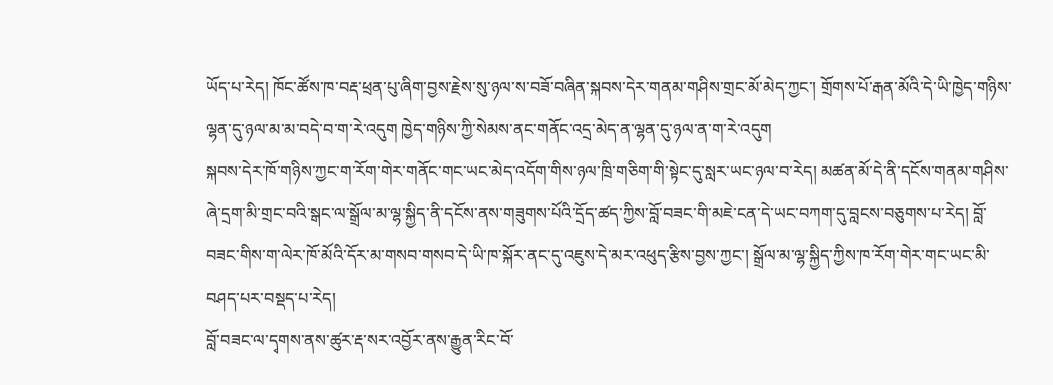ཡོད་པ་རེད། ཁོང་ཚོས་ཁ་བརྡ་ཕྲན་པུ་ཞིག་བྱས་རྗེས་སུ་ཉལ་ས་བཟོ་བཞིན་སྐབས་དེར་གནམ་གཤིས་གྲང་མོ་མེད་ཀྱང་། གྲོགས་པོ་རྒན་མོའི་དེ་ཡི་ཁྱེད་གཉིས་ལྷན་དུ་ཉལ་མ་མ་བདེ་བ་ག་རེ་འདུག ཁྱེད་གཉིས་ཀྱི་སེམས་ནང་གནོང་འདྲ་མེད་ན་ལྷན་དུ་ཉལ་ན་ག་རེ་འདུག
སྐབས་དེར་ཁོ་གཉིས་ཀྱང་ག་རོག་གེར་གནོང་གང་ཡང་མེད་འདོག་གིས་ཉལ་ཁྲི་གཅིག་གི་སྟེང་དུ་སླར་ཡང་ཉལ་བ་རེད། མཚན་མོ་དེ་ནི་དངོས་གནམ་གཤིས་ཞེ་དྲག་མི་གྲང་བའི་སྒང་ལ་སྒྲོལ་མ་ལྷ་སྐྱིད་ནི་དངོས་ནས་གཟུགས་པོའི་དྲོད་ཚད་ཀྱིས་བློ་བཟང་གི་མཇེ་ངན་དེ་ཡང་བཀག་དུ་བླངས་བཅུགས་པ་རེད། བློ་བཟང་གིས་ག་ལེར་ཁོ་མོའི་དོར་མ་གསབ་གསབ་དེ་ཡི་ཁ་སྐོར་ནང་དུ་འཇུས་དེ་མར་འཕུད་རྩིས་བྱས་ཀྱང་། སྒྲོལ་མ་ལྷ་སྐྱིད་ཀྱིས་ཁ་རོག་གེར་གང་ཡང་མི་བཤད་པར་བསྡད་པ་རེད།
བློ་བཟང་ལ་དྭགས་ནས་ཚུར་རྡ་སར་འབྱོར་ནས་རྒྱུན་རིང་བོ་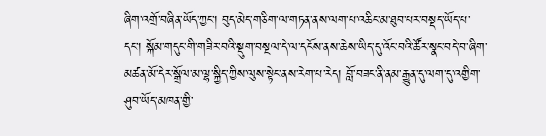ཞིག་འགྲོ་བཞིན་ཡོད་ཀྱང་། བུད་མེད་གཅིག་ལ་གཏན་ནས་ལག་པ་འཆིང་མ་ཐུབ་པར་བསྡད་ཡོད་པ་དང་། སྐོམ་གདུང་གི་གཟིར་བའི་སྡུག་བསྔལ་དེ་ལ་དངོས་ནས་ཆེས་ཡིད་དུ་འོང་བའི་ཚོར་སྣང་བདེ་བ་ཞིག་མཚན་མོ་དེར་སྒྲོལ་མ་ལྷ་སྐྱིད་ཀྱིས་ལུས་སྟེང་ནས་རེག་པ་རེད། བློ་བཟང་ནི་ནམ་རྒྱུན་དུ་ལག་དུ་འགྱིག་ཤུབ་ཡོད་མཁན་གྱི་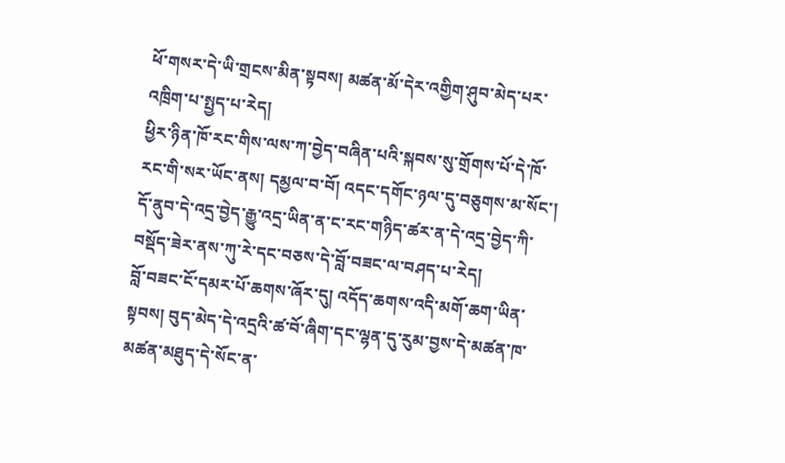ཕོ་གསར་དེ་ཡི་གྲངས་མིན་སྟབས། མཚན་མོ་དེར་འགྱིག་ཤུབ་མེད་པར་འཁྲིག་པ་སྤྱད་པ་རེད།
ཕྱིར་ཉིན་ཁོ་རང་གིས་ལས་ཀ་བྱེད་བཞིན་པའི་སྐབས་སུ་གྲོགས་པོ་དེ་ཁོ་རང་གི་སར་ཡོང་ནས། དམྱལ་བ་བོ། འདང་དགོང་ཉལ་དུ་བཅུགས་མ་སོང་། དོ་ནུབ་དེ་འདྲ་བྱེད་རྒྱུ་འདྲ་ཡིན་ན་ང་རང་གཉིད་ཚར་ན་དེ་འདྲ་བྱེད་ཀི་བསྡོད་ཟེར་ནས་ཀུ་རེ་དང་བཅས་དེ་བློ་བཟང་ལ་བཤད་པ་རེད།
བློ་བཟང་ངོ་དམར་པོ་ཆགས་ཞོར་དུ། འདོད་ཆགས་འདི་མགོ་ཆག་ཡིན་སྟབས། བུད་མེད་དེ་འདྲའི་ཚ་བོ་ཞིག་དང་ལྷན་དུ་རུམ་བྱས་དེ་མཚན་ཁ་མཚན་མཐུད་དེ་སོང་ན་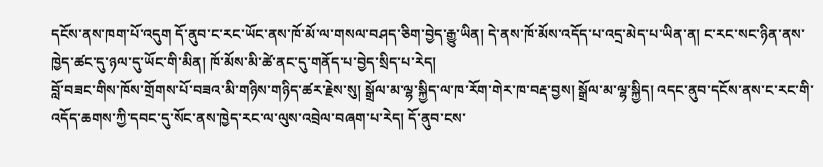དངོས་ནས་ཁག་པོ་འདུག དོ་ནུབ་ང་རང་ཡོང་ནས་ཁོ་མོ་ལ་གསལ་བཤད་ཅིག་བྱེད་རྒྱུ་ཡིན། དེ་ནས་ཁོ་མོས་འདོད་པ་འདྲ་མེད་པ་ཡིན་ན། ང་རང་སང་ཉིན་ནས་ཁྱེད་ཚང་དུ་ཉལ་དུ་ཡོང་གི་མིན། ཁོ་མོས་མི་ཚེ་ནང་དུ་གནོད་པ་བྱེད་སྲིད་པ་རེད།
བློ་བཟང་གིས་ཁོས་གྲོགས་པོ་བཟའ་མི་གཉིས་གཉིད་ཚར་རྗེས་སུ། སྒྲོལ་མ་ལྷ་སྐྱིད་ལ་ཁ་རོག་གེར་ཁ་བརྡ་བྱས། སྒྲོལ་མ་ལྷ་སྐྱིད། འདང་ནུབ་དངོས་ནས་ང་རང་གི་འདོད་ཆགས་ཀྱི་དབང་དུ་སོང་ནས་ཁྱེད་རང་ལ་ལུས་འབྲེལ་བཞག་པ་རེད། དོ་ནུབ་ངས་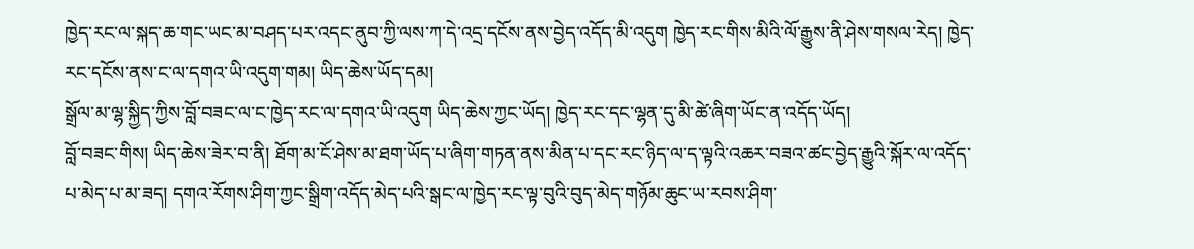ཁྱེད་རང་ལ་སྐད་ཆ་གང་ཡང་མ་བཤད་པར་འདང་ནུབ་ཀྱི་ལས་ཀ་དེ་འདྲ་དངོས་ནས་བྱེད་འདོད་མི་འདུག ཁྱེད་རང་གིས་མིའི་ལོ་རྒྱུས་ནི་ཤེས་གསལ་རེད། ཁྱེད་རང་དངོས་ནས་ང་ལ་དགའ་ཡི་འདུག་གམ། ཡིད་ཆེས་ཡོད་དམ།
སྒྲོལ་མ་ལྷ་སྐྱིད་ཀྱིས་བློ་བཟང་ལ་ང་ཁྱེད་རང་ལ་དགའ་ཡི་འདུག ཡིད་ཆེས་ཀྱང་ཡོད། ཁྱེད་རང་དང་ལྷན་དུ་མི་ཚེ་ཞིག་ཡོང་ན་འདོད་ཡོད།
བློ་བཟང་གིས། ཡིད་ཆེས་ཟེར་བ་ནི། ཐོག་མ་ངོ་ཤེས་མ་ཐག་ཡོད་པ་ཞིག་གཏན་ནས་མིན་པ་དང་རང་ཉིད་ལ་ད་ལྟའི་འཆར་བཟའ་ཚང་བྱེད་རྒྱུའི་སྐོར་ལ་འདོད་པ་མེད་པ་མ་ཟད། དགའ་རོགས་ཤིག་ཀྱང་སྒྲིག་འདོད་མེད་པའི་སྒང་ལ་ཁྱེད་རང་ལྟ་བུའི་བུད་མེད་གཉོམ་ཆུང་ཡ་རབས་ཤིག་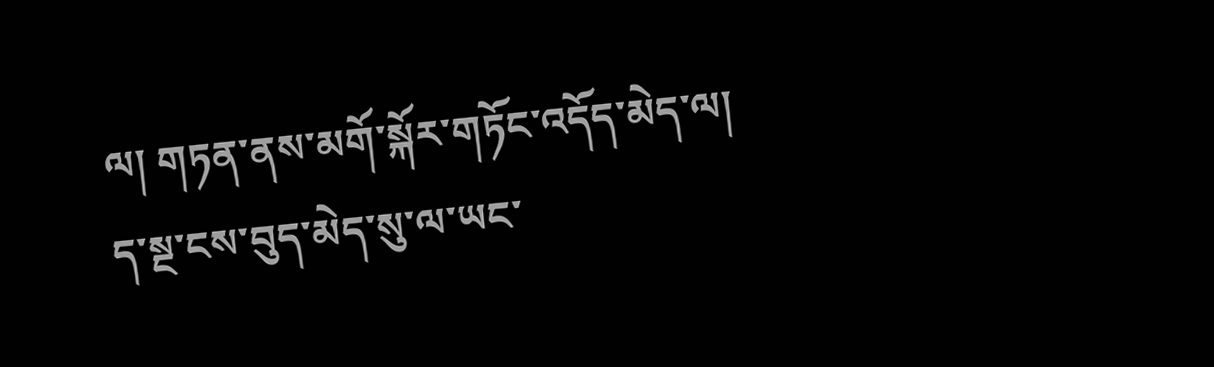ལ། གཏན་ནས་མགོ་སྐོར་གཏོང་འདོད་མེད་ལ། ད་སྔ་ངས་བུད་མེད་སུ་ལ་ཡང་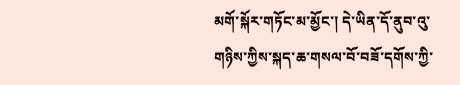མགོ་སྐོར་གཏོང་མ་མྱོང་། དེ་ཡིན་དོ་ནུབ་འུ་གཉིས་ཀྱིས་སྐད་ཆ་གསལ་བོ་བཟོ་དགོས་ཀྱི་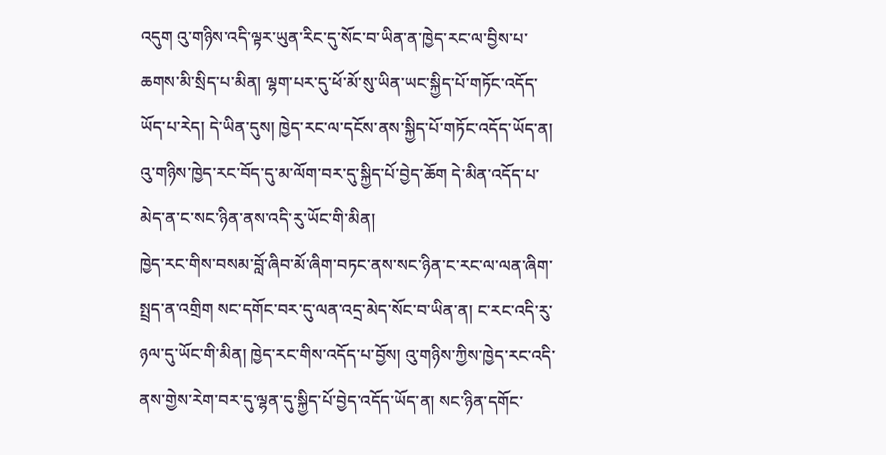འདུག འུ་གཉིས་འདི་ལྟར་ཡུན་རིང་དུ་སོང་བ་ཡིན་ན་ཁྱེད་རང་ལ་བྱིས་པ་ཆགས་མི་སྲིད་པ་མིན། ལྷག་པར་དུ་ཕོ་མོ་སུ་ཡིན་ཡང་སྐྱིད་པོ་གཏོང་འདོད་ཡོད་པ་རེད། དེ་ཡིན་དུས། ཁྱེད་རང་ལ་དངོས་ནས་སྐྱིད་པོ་གཏོང་འདོད་ཡོད་ན། འུ་གཉིས་ཁྱེད་རང་བོད་དུ་མ་ལོག་བར་དུ་སྐྱིད་པོ་བྱེད་ཆོག དེ་མིན་འདོད་པ་མེད་ན་ང་སང་ཉིན་ནས་འདི་རུ་ཡོང་གི་མིན།
ཁྱེད་རང་གིས་བསམ་བློ་ཞིབ་མོ་ཞིག་བཏང་ནས་སང་ཉིན་ང་རང་ལ་ལན་ཞིག་སྤྲད་ན་འགྲིག སང་དགོང་བར་དུ་ལན་འདྲ་མེད་སོང་བ་ཡིན་ན། ང་རང་འདི་རུ་ཉལ་དུ་ཡོང་གི་མིན། ཁྱེད་རང་གིས་འདོད་པ་བྱོས། འུ་གཉིས་ཀྱིས་ཁྱེད་རང་འདི་ནས་གྱེས་རེག་བར་དུ་ལྷན་དུ་སྐྱིད་པོ་བྱེད་འདོད་ཡོད་ན། སང་ཉིན་དགོང་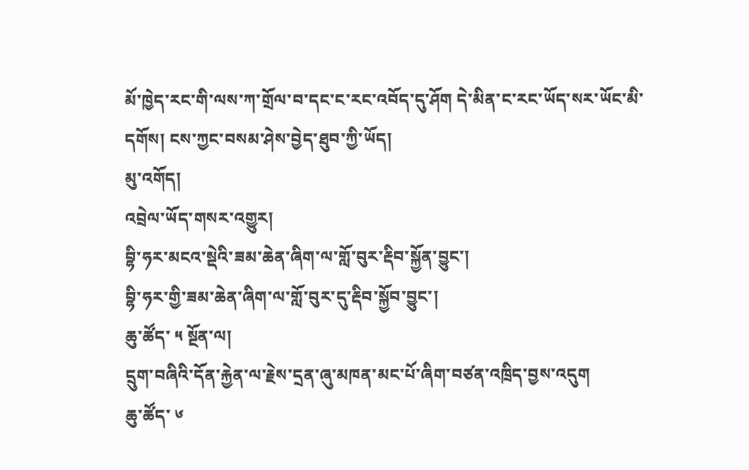མོ་ཁྱེད་རང་གི་ལས་ཀ་གྲོལ་བ་དང་ང་རང་འབོད་དུ་ཤོག དེ་མིན་ང་རང་ཡོད་སར་ཡོང་མི་དགོས། ངས་ཀྱང་བསམ་ཤེས་བྱེད་ཐུབ་ཀྱི་ཡོད།
མུ་འགོད།
འབྲེལ་ཡོད་གསར་འགྱུར།
བྷི་ཧར་མངའ་སྡེའི་ཟམ་ཆེན་ཞིག་ལ་གློ་བུར་རྡིབ་སྐྱོན་བྱུང་།
བྷི་ཧར་གྱི་ཟམ་ཆེན་ཞིག་ལ་གློ་བུར་དུ་རྡིབ་སྐྱོབ་བྱུང་།
ཆུ་ཚོད་ ༥ སྔོན་ལ།
དྲུག་བཞིའི་དོན་རྐྱེན་ལ་རྗེས་དྲན་ཞུ་མཁན་མང་པོ་ཞིག་བཙན་འཁྲིད་བྱས་འདུག
ཆུ་ཚོད་ ༦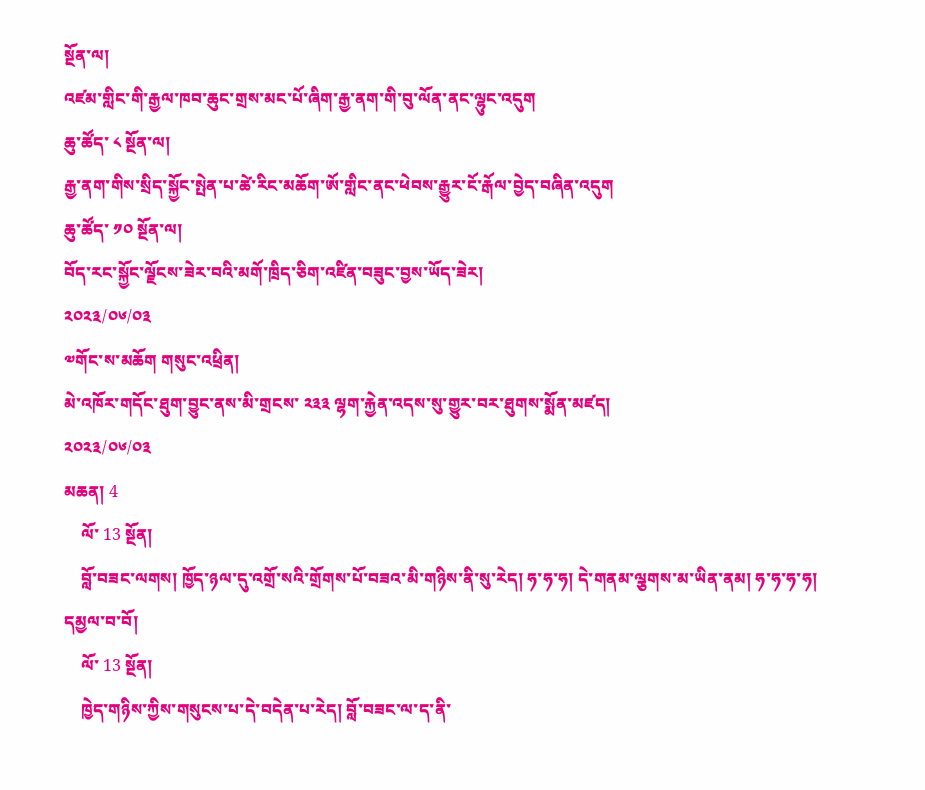སྔོན་ལ།
འཛམ་གླིང་གི་རྒྱལ་ཁབ་ཆུང་གྲས་མང་པོ་ཞིག་རྒྱ་ནག་གི་བུ་ལོན་ནང་ལྷུང་འདུག
ཆུ་ཚོད་ ༨ སྔོན་ལ།
རྒྱ་ནག་གིས་སྲིད་སྐྱོང་སྤེན་པ་ཚེ་རིང་མཆོག་ཨོ་གླིང་ནང་ཕེབས་རྒྱུར་ངོ་རྒོལ་བྱེད་བཞིན་འདུག
ཆུ་ཚོད་ ༡༠ སྔོན་ལ།
བོད་རང་སྐྱོང་ལྗོངས་ཟེར་བའི་མགོ་ཁྲིད་ཅིག་འཛིན་བཟུང་བྱས་ཡོད་ཟེར།
༢༠༢༣/༠༦/༠༣
༧གོང་ས་མཆོག གསུང་འཕྲིན།
མེ་འཁོར་གདོང་ཐུག་བྱུང་ནས་མི་གྲངས་ ༢༣༣ ལྷག་རྐྱེན་འདས་སུ་གྱུར་བར་ཐུགས་སྨོན་མཛད།
༢༠༢༣/༠༦/༠༣
མཆན། 4
    ལོ་ 13 སྔོན།
    བློ་བཟང་ལགས། ཁྱོད་ཉལ་དུ་འགྲོ་སའི་གྲོགས་པོ་བཟའ་མི་གཉིས་ནི་སུ་རེད། ཧ་ཧ་ཧ། དེ་གནམ་ལྕགས་མ་ཡིན་ནམ། ཧ་ཧ་ཧ་ཧ། དམྱལ་བ་བོ།
    ལོ་ 13 སྔོན།
    ཁྱེད་གཉིས་ཀྱིས་གསུངས་པ་དེ་བདེན་པ་རེད། བློ་བཟང་ལ་ད་ནི་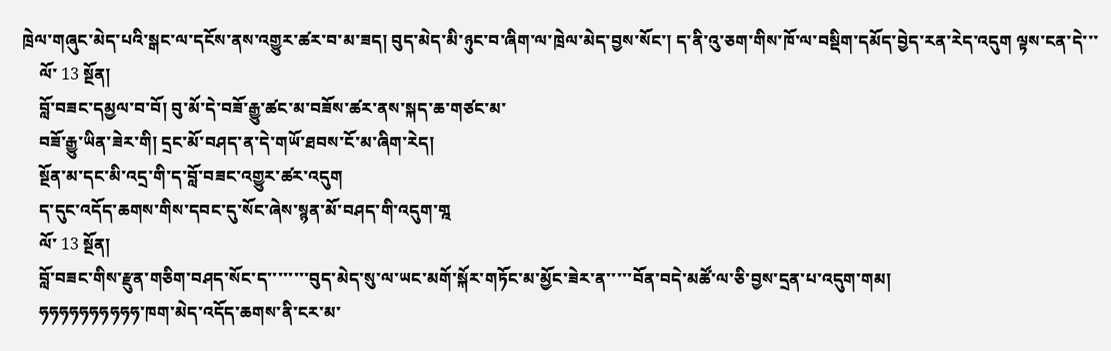ཁྲེལ་གཞུང་མེད་པའི་སྒང་ལ་དངོས་ནས་འགྱུར་ཚར་བ་མ་ཟད། བུད་མེད་མི་ཉུང་བ་ཞིག་ལ་ཁྲེལ་མེད་བྱས་སོང་། ད་ནི་འུ་ཅག་གིས་ཁོ་ལ་བསྡིག་དམོད་བྱེད་རན་རེད་འདུག ལྟས་ངན་དེ་་་
    ལོ་ 13 སྔོན།
    བློ་བཟང་དམྱལ་བ་བོ། བུ་མོ་དེ་བཟོ་རྒྱུ་ཚང་མ་བཟོས་ཚར་ནས་སྐད་ཆ་གཙང་མ་
    བཟོ་རྒྱུ་ཡིན་ཟེར་གི། དྲང་མོ་བཤད་ན་དེ་གཡོ་ཐབས་ངོ་མ་ཞིག་རེད།
    སྔོན་མ་དང་མི་འདྲ་གི་ད་བློ་བཟང་འགྱུར་ཚར་འདུག
    ད་དུང་འདོད་ཆགས་གིས་དབང་དུ་སོང་ཞེས་སྙན་མོ་བཤད་གི་འདུག་གྰ
    ལོ་ 13 སྔོན།
    བློ་བཟང་གིས་རྫུན་གཅིག་བཤད་སོང་ད་་་་་་་་བུད་མེད་སུ་ལ་ཡང་མགོ་སྐོར་གཏོང་མ་མྱོང་ཟེར་ན་་་་་བོན་བདེ་མཚོ་ལ་ཅི་བྱས་དྲན་པ་འདུག་གམ།
    ཧཧཧཧཧཧཧཧཧཧ་ཁག་མེད་འདོད་ཆགས་ནི་ངར་མ་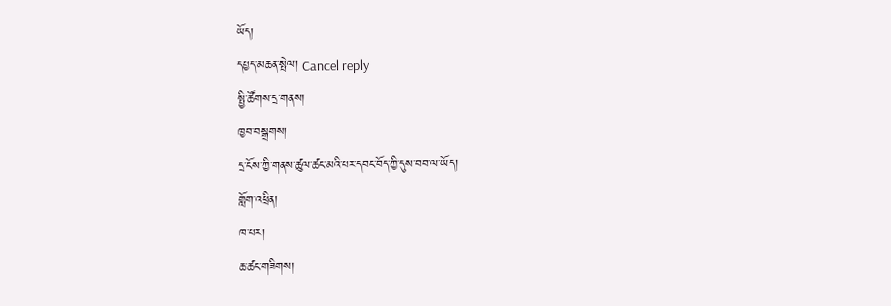ཡོད།
དཔྱད་མཆན་སྤེལ། Cancel reply
སྤྱི་ཚོགས་དྲ་གནས།
ཁྱབ་བསྒྲགས།
དྲ་ངོས་ཀྱི་གནས་ཚུལ་ཚང་མའི་པར་དབང་བོད་ཀྱི་དུས་བབ་ལ་ཡོད།
གློག་འཕྲིན།
ཁ་པར།
ཆ་ཚང་གཟིགས།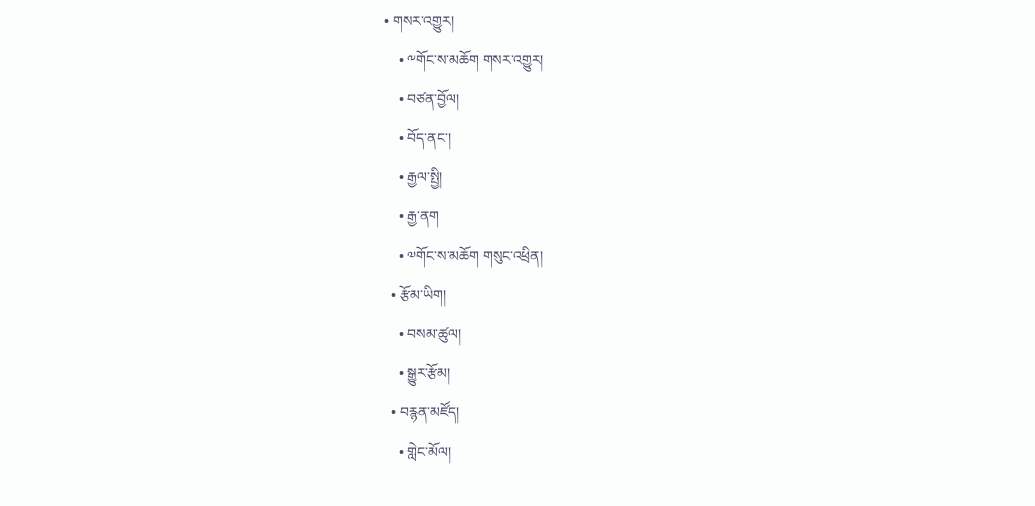• གསར་འགྱུར།
    • ༸གོང་ས་མཆོག གསར་འགྱུར།
    • བཙན་བྱོལ།
    • བོད་ནང་།
    • རྒྱལ་སྤྱི།
    • རྒྱ་ནག
    • ༧གོང་ས་མཆོག གསུང་འཕྲིན།
  • རྩོམ་ཡིག།
    • བསམ་ཚུལ།
    • སྒྱུར་རྩོམ།
  • བརྙན་མཛོད།
    • གླེང་མོལ།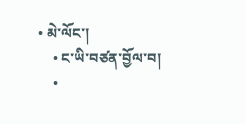• མེ་ལོང་།
    • ང་ཡི་བཙན་བྱོལ་བ།
    •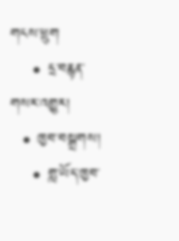གངས་ཕྲུག
    • དྲ་བརྙན་གསར་འགྱུར།
  • ཁྱབ་བསྒྲགས།
    • གླ་ཡོད་ཁྱབ་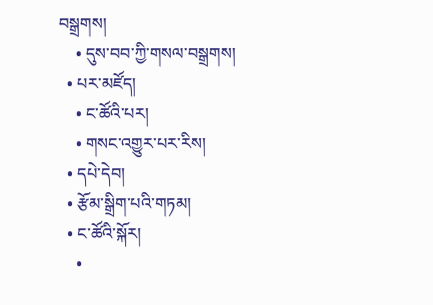བསྒྲགས།
    • དུས་བབ་ཀྱི་གསལ་བསྒྲགས།
  • པར་མཛོད།
    • ང་ཚོའི་པར།
    • གསང་འགྱུར་པར་རིས།
  • དཔེ་དེབ།
  • རྩོམ་སྒྲིག་པའི་གཏམ།
  • ང་ཚོའི་སྐོར།
    •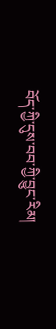བོད་ཀྱི་དུས་བབ་ཀྱི་བྱུང་རིམ།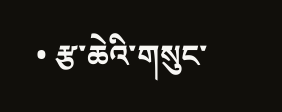• རྩ་ཆེའི་གསུང་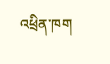འཕྲིན་ཁག